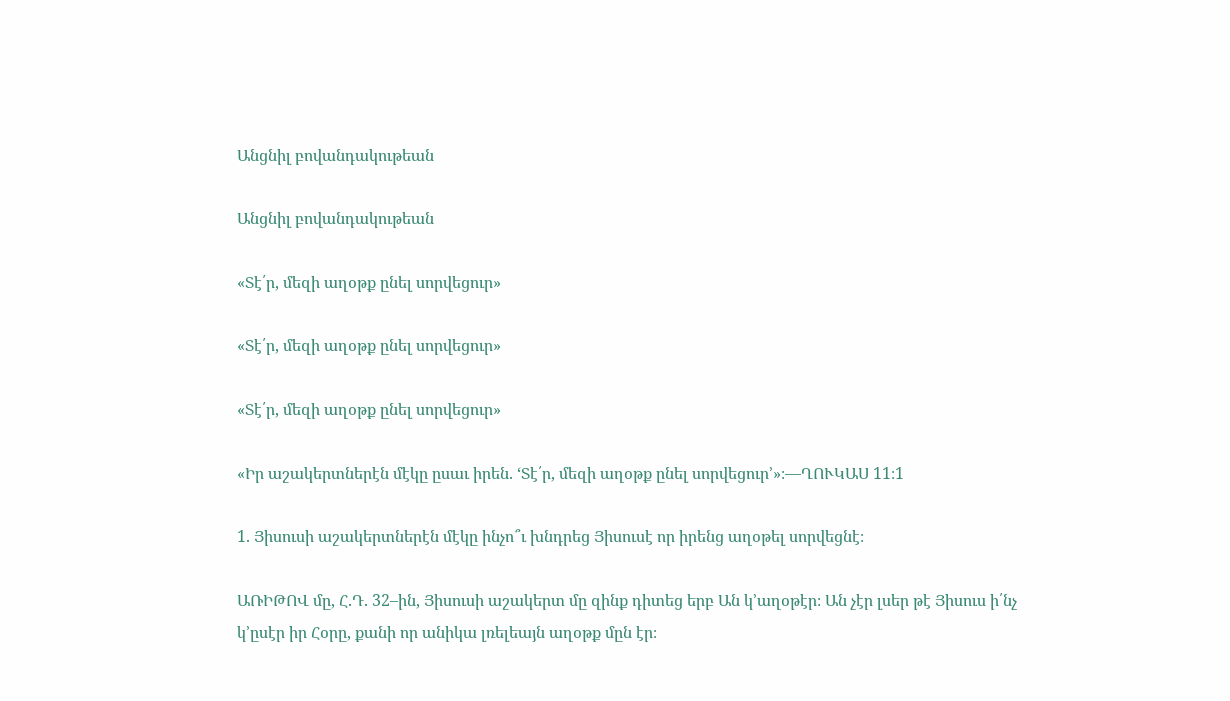Անցնիլ բովանդակութեան

Անցնիլ բովանդակութեան

«Տէ՛ր, մեզի աղօթք ընել սորվեցուր»

«Տէ՛ր, մեզի աղօթք ընել սորվեցուր»

«Տէ՛ր, մեզի աղօթք ընել սորվեցուր»

«Իր աշակերտներէն մէկը ըսաւ իրեն. ‘Տէ՛ր, մեզի աղօթք ընել սորվեցուր’»։—ՂՈՒԿԱՍ 11։1

1. Յիսուսի աշակերտներէն մէկը ինչո՞ւ խնդրեց Յիսուսէ որ իրենց աղօթել սորվեցնէ։

ԱՌԻԹՈՎ մը, Հ.Դ. 32–ին, Յիսուսի աշակերտ մը զինք դիտեց երբ Ան կ’աղօթէր։ Ան չէր լսեր թէ Յիսուս ի՛նչ կ’ըսէր իր Հօրը, քանի որ անիկա լռելեայն աղօթք մըն էր։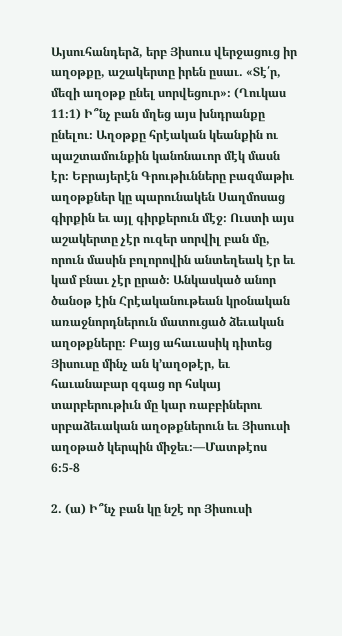Այսուհանդերձ, երբ Յիսուս վերջացուց իր աղօթքը, աշակերտը իրեն ըսաւ. «Տէ՛ր, մեզի աղօթք ընել սորվեցուր»։ (Ղուկաս 11։1) Ի՞նչ բան մղեց այս խնդրանքը ընելու։ Աղօթքը հրէական կեանքին ու պաշտամունքին կանոնաւոր մէկ մասն էր։ Եբրայերէն Գրութիւնները բազմաթիւ աղօթքներ կը պարունակեն Սաղմոսաց գիրքին եւ այլ գիրքերուն մէջ։ Ուստի այս աշակերտը չէր ուզեր սորվիլ բան մը, որուն մասին բոլորովին անտեղեակ էր եւ կամ բնաւ չէր ըրած։ Անկասկած անոր ծանօթ էին Հրէականութեան կրօնական առաջնորդներուն մատուցած ձեւական աղօթքները։ Բայց ահաւասիկ դիտեց Յիսուսը մինչ ան կ’աղօթէր, եւ հաւանաբար զգաց որ հսկայ տարբերութիւն մը կար ռաբբիներու սրբաձեւական աղօթքներուն եւ Յիսուսի աղօթած կերպին միջեւ։—Մատթէոս 6։5-8

2. (ա) Ի՞նչ բան կը նշէ որ Յիսուսի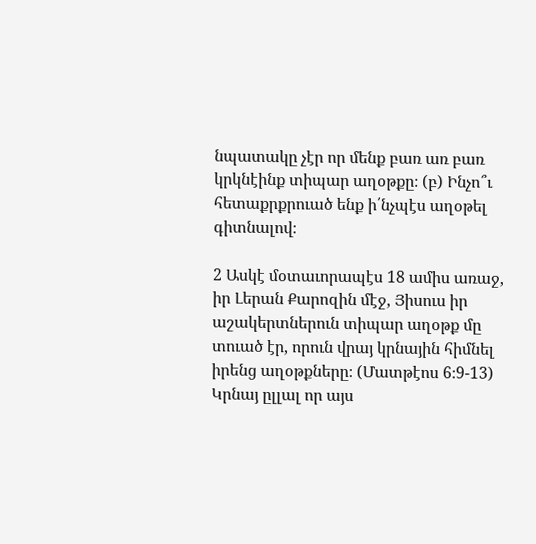նպատակը չէր որ մենք բառ առ բառ կրկնէինք տիպար աղօթքը։ (բ) Ինչո՞ւ հետաքրքրուած ենք ի՛նչպէս աղօթել գիտնալով։

2 Ասկէ մօտաւորապէս 18 ամիս առաջ, իր Լերան Քարոզին մէջ, Յիսուս իր աշակերտներուն տիպար աղօթք մը տուած էր, որուն վրայ կրնային հիմնել իրենց աղօթքները։ (Մատթէոս 6։9-13) Կրնայ ըլլալ որ այս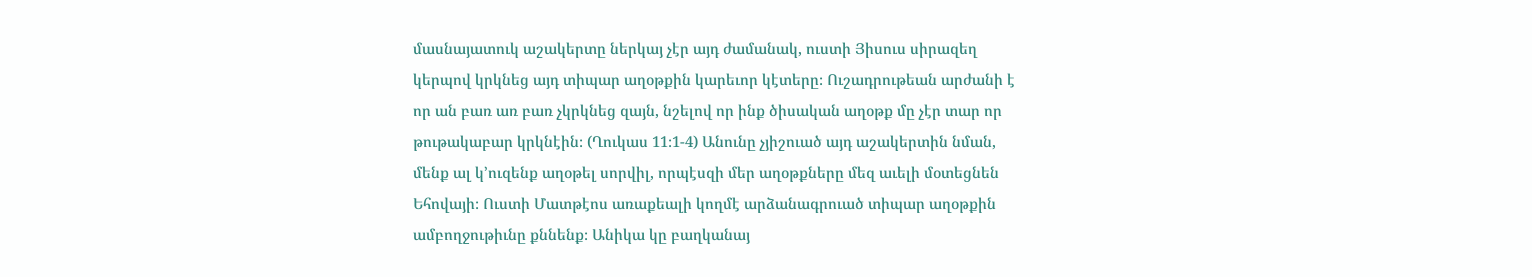մասնայատուկ աշակերտը ներկայ չէր այդ ժամանակ, ուստի Յիսուս սիրազեղ կերպով կրկնեց այդ տիպար աղօթքին կարեւոր կէտերը։ Ուշադրութեան արժանի է որ ան բառ առ բառ չկրկնեց զայն, նշելով որ ինք ծիսական աղօթք մը չէր տար որ թութակաբար կրկնէին։ (Ղուկաս 11։1-4) Անունը չյիշուած այդ աշակերտին նման, մենք ալ կ’ուզենք աղօթել սորվիլ, որպէսզի մեր աղօթքները մեզ աւելի մօտեցնեն Եհովայի։ Ուստի Մատթէոս առաքեալի կողմէ արձանագրուած տիպար աղօթքին ամբողջութիւնը քննենք։ Անիկա կը բաղկանայ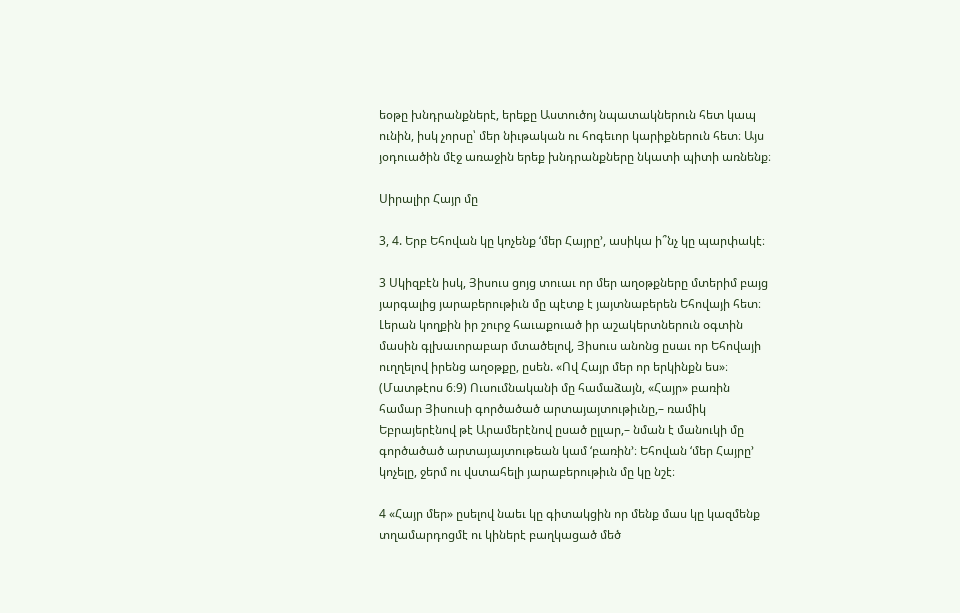եօթը խնդրանքներէ, երեքը Աստուծոյ նպատակներուն հետ կապ ունին, իսկ չորսը՝ մեր նիւթական ու հոգեւոր կարիքներուն հետ։ Այս յօդուածին մէջ առաջին երեք խնդրանքները նկատի պիտի առնենք։

Սիրալիր Հայր մը

3, 4. Երբ Եհովան կը կոչենք ‘մեր Հայրը’, ասիկա ի՞նչ կը պարփակէ։

3 Սկիզբէն իսկ, Յիսուս ցոյց տուաւ որ մեր աղօթքները մտերիմ բայց յարգալից յարաբերութիւն մը պէտք է յայտնաբերեն Եհովայի հետ։ Լերան կողքին իր շուրջ հաւաքուած իր աշակերտներուն օգտին մասին գլխաւորաբար մտածելով, Յիսուս անոնց ըսաւ որ Եհովայի ուղղելով իրենց աղօթքը, ըսեն. «Ով Հայր մեր որ երկինքն ես»։ (Մատթէոս 6։9) Ուսումնականի մը համաձայն, «Հայր» բառին համար Յիսուսի գործածած արտայայտութիւնը,– ռամիկ Եբրայերէնով թէ Արամերէնով ըսած ըլլար,– նման է մանուկի մը գործածած արտայայտութեան կամ ‘բառին’։ Եհովան ‘մեր Հայրը’ կոչելը, ջերմ ու վստահելի յարաբերութիւն մը կը նշէ։

4 «Հայր մեր» ըսելով նաեւ կը գիտակցին որ մենք մաս կը կազմենք տղամարդոցմէ ու կիներէ բաղկացած մեծ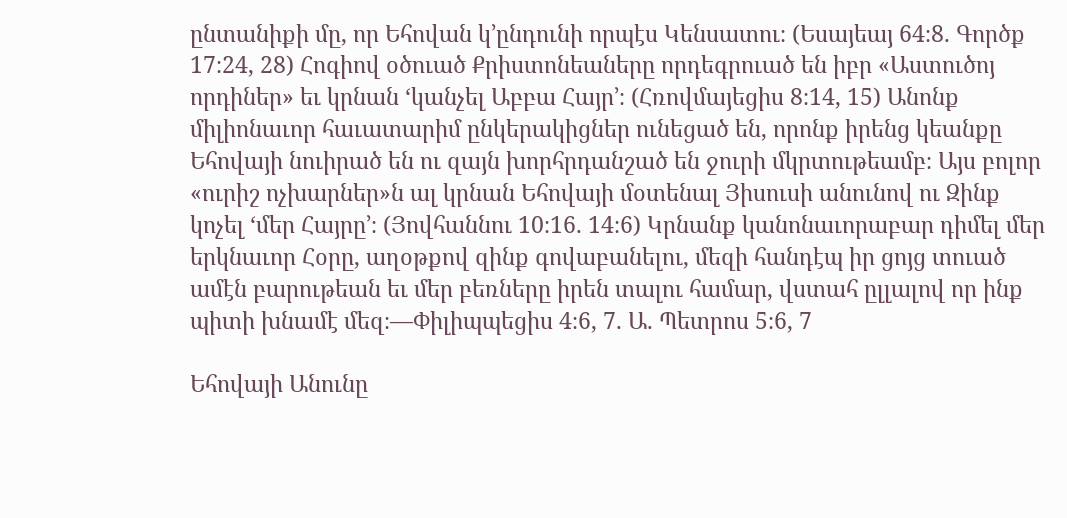ընտանիքի մը, որ Եհովան կ’ընդունի որպէս Կենսատու։ (Եսայեայ 64։8. Գործք 17։24, 28) Հոգիով օծուած Քրիստոնեաները որդեգրուած են իբր «Աստուծոյ որդիներ» եւ կրնան ‘կանչել Աբբա Հայր’։ (Հռովմայեցիս 8։14, 15) Անոնք միլիոնաւոր հաւատարիմ ընկերակիցներ ունեցած են, որոնք իրենց կեանքը Եհովայի նուիրած են ու զայն խորհրդանշած են ջուրի մկրտութեամբ։ Այս բոլոր «ուրիշ ոչխարներ»ն ալ կրնան Եհովայի մօտենալ Յիսուսի անունով ու Զինք կոչել ‘մեր Հայրը’։ (Յովհաննու 10։16. 14։6) Կրնանք կանոնաւորաբար դիմել մեր երկնաւոր Հօրը, աղօթքով զինք գովաբանելու, մեզի հանդէպ իր ցոյց տուած ամէն բարութեան եւ մեր բեռները իրեն տալու համար, վստահ ըլլալով որ ինք պիտի խնամէ մեզ։—Փիլիպպեցիս 4։6, 7. Ա. Պետրոս 5։6, 7

Եհովայի Անունը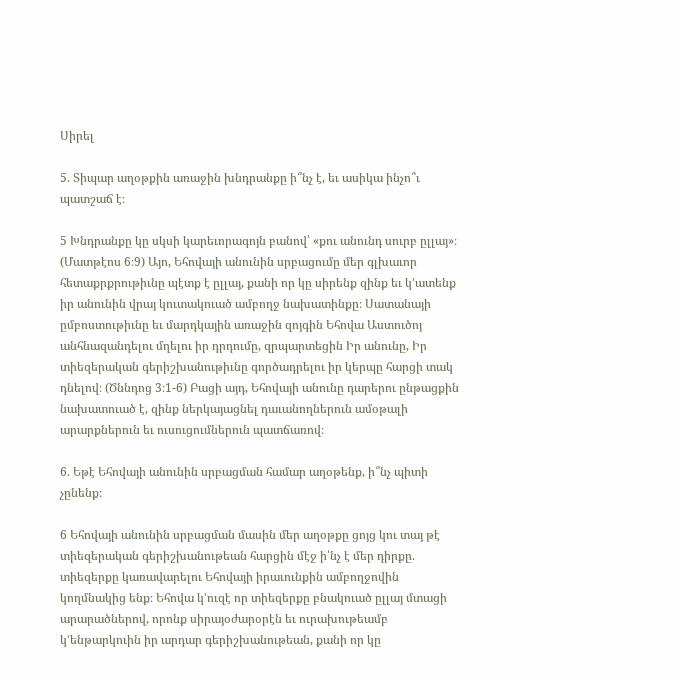Սիրել

5. Տիպար աղօթքին առաջին խնդրանքը ի՞նչ է, եւ ասիկա ինչո՞ւ պատշաճ է։

5 Խնդրանքը կը սկսի կարեւորագոյն բանով՝ «քու անունդ սուրբ ըլլայ»։ (Մատթէոս 6։9) Այո, Եհովայի անունին սրբացումը մեր գլխաւոր հետաքրքրութիւնը պէտք է ըլլայ, քանի որ կը սիրենք զինք եւ կ’ատենք իր անունին վրայ կուտակուած ամբողջ նախատինքը։ Սատանայի ըմբոստութիւնը եւ մարդկային առաջին զոյգին Եհովա Աստուծոյ անհնազանդելու մղելու իր դրդումը, զրպարտեցին Իր անունը, Իր տիեզերական գերիշխանութիւնը գործադրելու իր կերպը հարցի տակ դնելով։ (Ծննդոց 3։1-6) Բացի այդ, Եհովայի անունը դարերու ընթացքին նախատուած է, զինք ներկայացնել դաւանողներուն ամօթալի արարքներուն եւ ուսուցումներուն պատճառով։

6. Եթէ Եհովայի անունին սրբացման համար աղօթենք, ի՞նչ պիտի չընենք։

6 Եհովայի անունին սրբացման մասին մեր աղօթքը ցոյց կու տայ թէ տիեզերական գերիշխանութեան հարցին մէջ ի՛նչ է մեր դիրքը. տիեզերքը կառավարելու Եհովայի իրաւունքին ամբողջովին կողմնակից ենք։ Եհովա կ’ուզէ որ տիեզերքը բնակուած ըլլայ մտացի արարածներով, որոնք սիրայօժարօրէն եւ ուրախութեամբ կ’ենթարկուին իր արդար գերիշխանութեան, քանի որ կը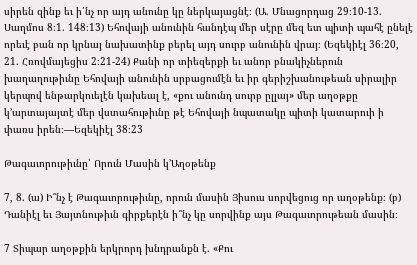սիրեն զինք եւ ի՛նչ որ այդ անունը կը ներկայացնէ։ (Ա. Մնացորդաց 29։10-13. Սաղմոս 8։1. 148։13) Եհովայի անունին հանդէպ մեր սէրը մեզ ետ պիտի պահէ ընելէ որեւէ բան որ կրնայ նախատինք բերել այդ սուրբ անունին վրայ։ (Եզեկիէլ 36։20, 21. Հռովմայեցիս 2։21-24) Քանի որ տիեզերքի եւ անոր բնակիչներուն խաղաղութիւնը Եհովայի անունին սրբացումէն եւ իր գերիշխանութեան սիրալիր կերպով ենթարկուելէն կախեալ է, «քու անունդ սուրբ ըլլայ» մեր աղօթքը կ’արտայայտէ մեր վստահութիւնը թէ Եհովայի նպատակը պիտի կատարուի ի փառս իրեն։—Եզեկիէլ 38։23

Թագաւորութիւնը՝ Որուն Մասին կ’Աղօթենք

7, 8. (ա) Ի՞նչ է Թագաւորութիւնը, որուն մասին Յիսուս սորվեցուց որ աղօթենք։ (բ) Դանիէլ եւ Յայտնութիւն գիրքերէն ի՞նչ կը սորվինք այս Թագաւորութեան մասին։

7 Տիպար աղօթքին երկրորդ խնդրանքն է. «Քու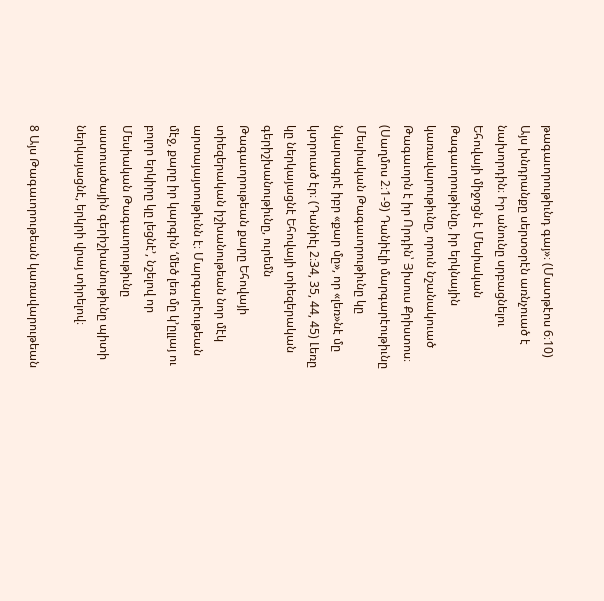թագաւորութիւնդ գայ»։ (Մատթէոս 6։10) Այս խնդրանքը սերտօրէն առնչուած է նախորդին։ Իր անունը սրբացնելու Եհովայի միջոցն է Մեսիական Թագաւորութիւնը, իր երկնային կառավարութիւնը, որուն նշանակուած Թագաւորն է իր Որդին՝ Յիսուս Քրիստոս։ (Սաղմոս 2։1-9) Դանիէլի մարգարէութիւնը Մեսիական Թագաւորութիւնը կը նկարագրէ իբր «քար մը», որ «լեռ»նէ մը կտրուած էր։ (Դանիէլ 2։34, 35, 44, 45) Լեռը կը ներկայացնէ Եհովայի տիեզերական գերիշխանութիւնը, ուրեմն Թագաւորութեան քարը Եհովայի տիեզերական իշխանութեան նոր մէկ արտայայտութիւնն է։ Մարգարէութեան մէջ, քարը իր կարգին ‘մեծ լեռ մը կ’ըլլայ ու բոլոր երկիրը կը լեցնէ’, նշելով որ Մեսիական Թագաւորութիւնը աստուածային գերիշխանութիւնը պիտի ներկայացնէ, երկրի վրայ տիրելով։

8 Այս Թագաւորութեան կառավարութեան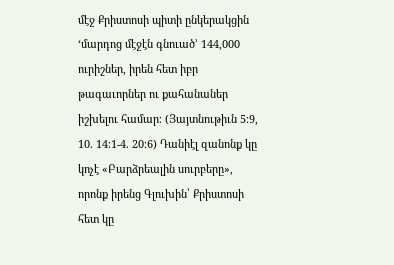մէջ Քրիստոսի պիտի ընկերակցին ‘մարդոց մէջէն գնուած’ 144,000 ուրիշներ, իրեն հետ իբր թագաւորներ ու քահանաներ իշխելու համար։ (Յայտնութիւն 5։9, 10. 14։1-4. 20։6) Դանիէլ զանոնք կը կոչէ «Բարձրեալին սուրբերը», որոնք իրենց Գլուխին՝ Քրիստոսի հետ կը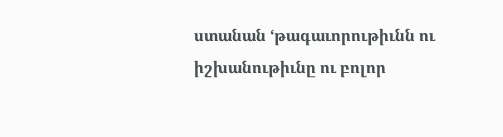ստանան ‘թագաւորութիւնն ու իշխանութիւնը ու բոլոր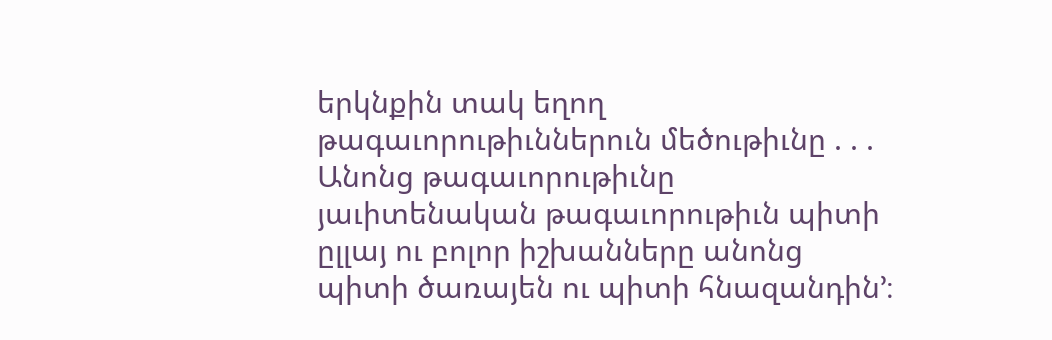երկնքին տակ եղող թագաւորութիւններուն մեծութիւնը . . . Անոնց թագաւորութիւնը յաւիտենական թագաւորութիւն պիտի ըլլայ ու բոլոր իշխանները անոնց պիտի ծառայեն ու պիտի հնազանդին’։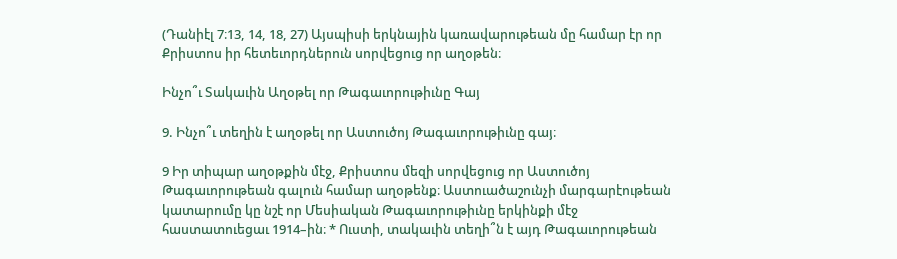(Դանիէլ 7։13, 14, 18, 27) Այսպիսի երկնային կառավարութեան մը համար էր որ Քրիստոս իր հետեւորդներուն սորվեցուց որ աղօթեն։

Ինչո՞ւ Տակաւին Աղօթել որ Թագաւորութիւնը Գայ

9. Ինչո՞ւ տեղին է աղօթել որ Աստուծոյ Թագաւորութիւնը գայ։

9 Իր տիպար աղօթքին մէջ, Քրիստոս մեզի սորվեցուց որ Աստուծոյ Թագաւորութեան գալուն համար աղօթենք։ Աստուածաշունչի մարգարէութեան կատարումը կը նշէ որ Մեսիական Թագաւորութիւնը երկինքի մէջ հաստատուեցաւ 1914–ին։ * Ուստի, տակաւին տեղի՞ն է այդ Թագաւորութեան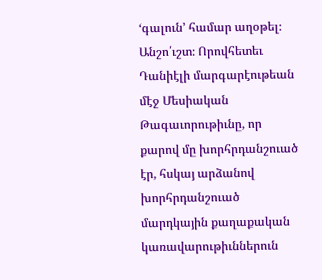‘գալուն’ համար աղօթել։ Անշո՛ւշտ։ Որովհետեւ Դանիէլի մարգարէութեան մէջ Մեսիական Թագաւորութիւնը, որ քարով մը խորհրդանշուած էր, հսկայ արձանով խորհրդանշուած մարդկային քաղաքական կառավարութիւններուն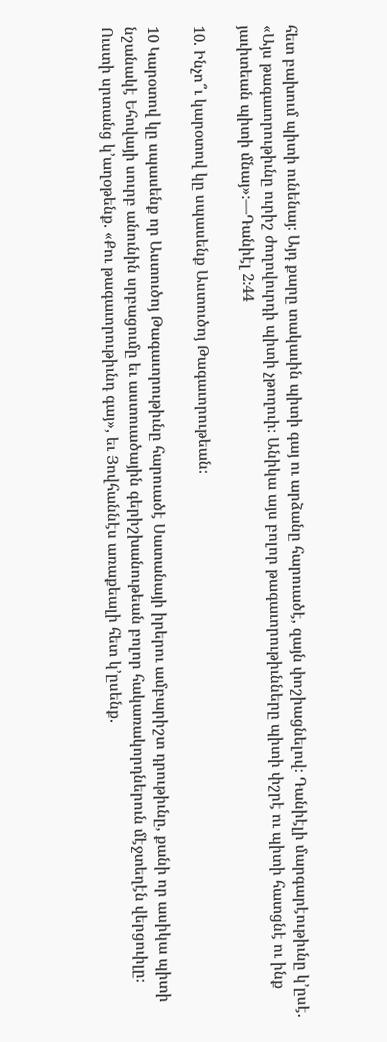հետ բախում պիտի ունենայ։ Այդ քարը տակաւին պիտի գայ ու արձանը հարուածէ, զայն փոշիացնելով։ Դանիէլի մարգարէութիւնը կ’ըսէ. «Այս թագաւորութիւնը ուրիշ ժողովուրդի պիտի չթողուի։ Անիկա այս բոլոր թագաւորութիւնները պիտի փշրէ ու պիտի հատցնէ ու ինք յաւիտեան պիտի մնայ»։—Դանիէլ 2։44

10. Ինչո՞ւ կարօտով կը սպասենք Աստուծոյ Թագաւորութեան։

10 Կարօտով կը սպասենք որ Աստուծոյ Թագաւորութիւնը հարուածէ Սատանայի իրերու ամբարիշտ դրութիւնը, քանի որ ասիկա պիտի նշանակէ Եհովայի սուրբ անունին սրբացումը եւ աստուածային գերիշխանութեան բոլոր հակառակորդներուն մէջտեղէն վերցուիլը։ Ուստի սրտանց կ’աղօթենք. «Քու թագաւորութիւնդ գայ», եւ Յովհաննէս առաքեալի հետ կ’ըսենք.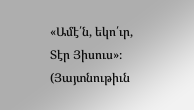«Ամէ՛ն, եկո՛ւր, Տէր Յիսուս»։ (Յայտնութիւն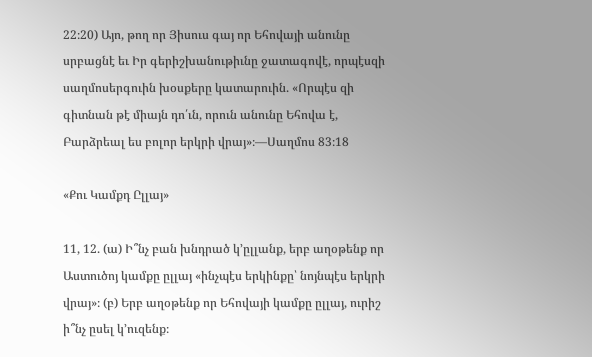22։20) Այո, թող որ Յիսուս գայ որ Եհովայի անունը սրբացնէ եւ Իր գերիշխանութիւնը ջատագովէ, որպէսզի սաղմոսերգուին խօսքերը կատարուին. «Որպէս զի գիտնան թէ միայն դո՛ւն, որուն անունը Եհովա է, Բարձրեալ ես բոլոր երկրի վրայ»։—Սաղմոս 83։18

«Քու Կամքդ Ըլլայ»

11, 12. (ա) Ի՞նչ բան խնդրած կ’ըլլանք, երբ աղօթենք որ Աստուծոյ կամքը ըլլայ «ինչպէս երկինքը՝ նոյնպէս երկրի վրայ»։ (բ) Երբ աղօթենք որ Եհովայի կամքը ըլլայ, ուրիշ ի՞նչ ըսել կ’ուզենք։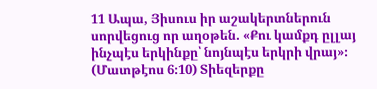11 Ապա, Յիսուս իր աշակերտներուն սորվեցուց որ աղօթեն. «Քու կամքդ ըլլայ ինչպէս երկինքը՝ նոյնպէս երկրի վրայ»։ (Մատթէոս 6։10) Տիեզերքը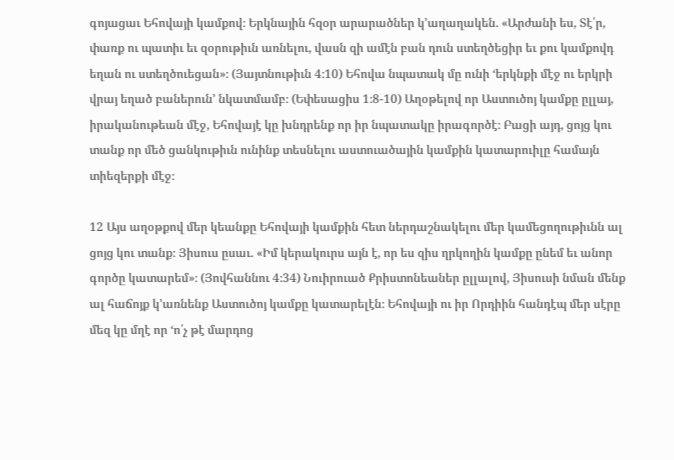գոյացաւ Եհովայի կամքով։ Երկնային հզօր արարածներ կ’աղաղակեն. «Արժանի ես, Տէ՛ր, փառք ու պատիւ եւ զօրութիւն առնելու, վասն զի ամէն բան դուն ստեղծեցիր եւ քու կամքովդ եղան ու ստեղծուեցան»։ (Յայտնութիւն 4։10) Եհովա նպատակ մը ունի ‘երկնքի մէջ ու երկրի վրայ եղած բաներուն’ նկատմամբ։ (Եփեսացիս 1։8-10) Աղօթելով որ Աստուծոյ կամքը ըլլայ, իրականութեան մէջ, Եհովայէ կը խնդրենք որ իր նպատակը իրագործէ։ Բացի այդ, ցոյց կու տանք որ մեծ ցանկութիւն ունինք տեսնելու աստուածային կամքին կատարուիլը համայն տիեզերքի մէջ։

12 Այս աղօթքով մեր կեանքը Եհովայի կամքին հետ ներդաշնակելու մեր կամեցողութիւնն ալ ցոյց կու տանք։ Յիսուս ըսաւ. «Իմ կերակուրս այն է, որ ես զիս ղրկողին կամքը ընեմ եւ անոր գործը կատարեմ»։ (Յովհաննու 4։34) Նուիրուած Քրիստոնեաներ ըլլալով, Յիսուսի նման մենք ալ հաճոյք կ’առնենք Աստուծոյ կամքը կատարելէն։ Եհովայի ու իր Որդիին հանդէպ մեր սէրը մեզ կը մղէ որ ‘ո՛չ թէ մարդոց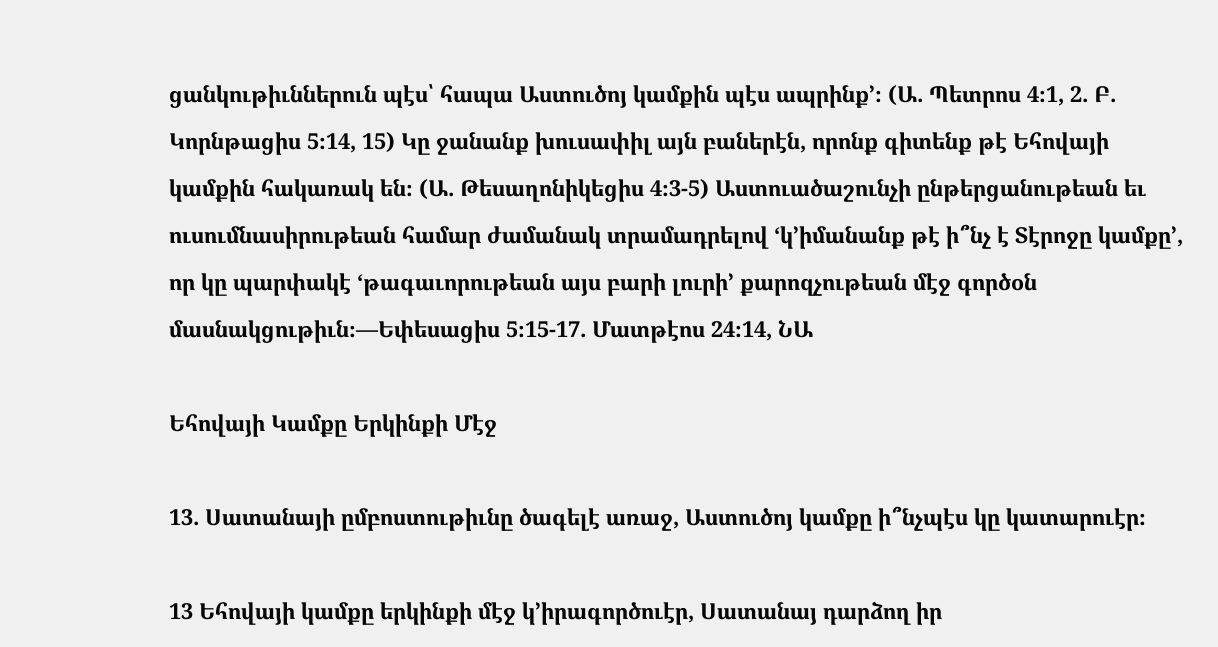ցանկութիւններուն պէս՝ հապա Աստուծոյ կամքին պէս ապրինք’։ (Ա. Պետրոս 4։1, 2. Բ. Կորնթացիս 5։14, 15) Կը ջանանք խուսափիլ այն բաներէն, որոնք գիտենք թէ Եհովայի կամքին հակառակ են։ (Ա. Թեսաղոնիկեցիս 4։3-5) Աստուածաշունչի ընթերցանութեան եւ ուսումնասիրութեան համար ժամանակ տրամադրելով ‘կ’իմանանք թէ ի՞նչ է Տէրոջը կամքը’, որ կը պարփակէ ‘թագաւորութեան այս բարի լուրի’ քարոզչութեան մէջ գործօն մասնակցութիւն։—Եփեսացիս 5։15-17. Մատթէոս 24։14, ՆԱ

Եհովայի Կամքը Երկինքի Մէջ

13. Սատանայի ըմբոստութիւնը ծագելէ առաջ, Աստուծոյ կամքը ի՞նչպէս կը կատարուէր։

13 Եհովայի կամքը երկինքի մէջ կ’իրագործուէր, Սատանայ դարձող իր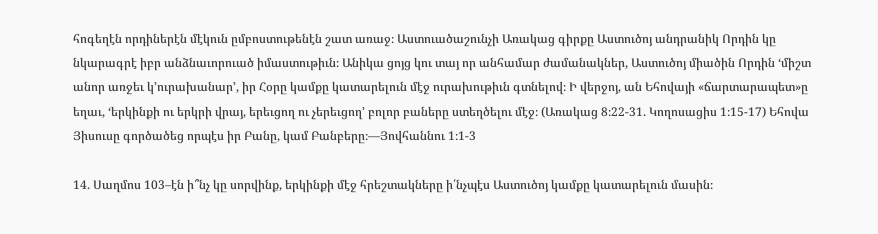հոգեղէն որդիներէն մէկուն ըմբոստութենէն շատ առաջ։ Աստուածաշունչի Առակաց գիրքը Աստուծոյ անդրանիկ Որդին կը նկարագրէ իբր անձնաւորուած իմաստութիւն։ Անիկա ցոյց կու տայ որ անհամար ժամանակներ, Աստուծոյ միածին Որդին ‘միշտ անոր առջեւ կ’ուրախանար’, իր Հօրը կամքը կատարելուն մէջ ուրախութիւն գտնելով։ Ի վերջոյ, ան Եհովայի «ճարտարապետ»ը եղաւ, ‘երկինքի ու երկրի վրայ, երեւցող ու չերեւցող’ բոլոր բաները ստեղծելու մէջ։ (Առակաց 8։22-31. Կողոսացիս 1։15-17) Եհովա Յիսուսը գործածեց որպէս իր Բանը, կամ Բանբերը։—Յովհաննու 1։1-3

14. Սաղմոս 103–էն ի՞նչ կը սորվինք, երկինքի մէջ հրեշտակները ի՛նչպէս Աստուծոյ կամքը կատարելուն մասին։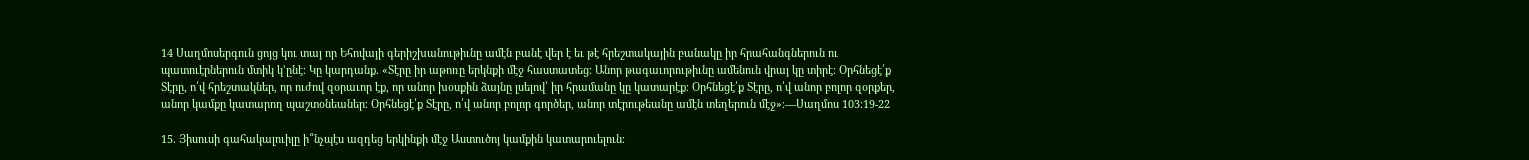14 Սաղմոսերգուն ցոյց կու տայ որ Եհովայի գերիշխանութիւնը ամէն բանէ վեր է եւ թէ հրեշտակային բանակը իր հրահանգներուն ու պատուէրներուն մտիկ կ’ընէ։ Կը կարդանք. «Տէրը իր աթոռը երկնքի մէջ հաստատեց։ Անոր թագաւորութիւնը ամենուն վրայ կը տիրէ։ Օրհնեցէ՛ք Տէրը, ո՛վ հրեշտակներ, որ ուժով զօրաւոր էք, որ անոր խօսքին ձայնը լսելով՝ իր հրամանը կը կատարէք։ Օրհնեցէ՛ք Տէրը, ո՛վ անոր բոլոր զօրքեր, անոր կամքը կատարող պաշտօնեաներ։ Օրհնեցէ՛ք Տէրը, ո՛վ անոր բոլոր գործեր, անոր տէրութեանը ամէն տեղերուն մէջ»։—Սաղմոս 103։19-22

15. Յիսուսի գահակալուիլը ի՞նչպէս ազդեց երկինքի մէջ Աստուծոյ կամքին կատարուելուն։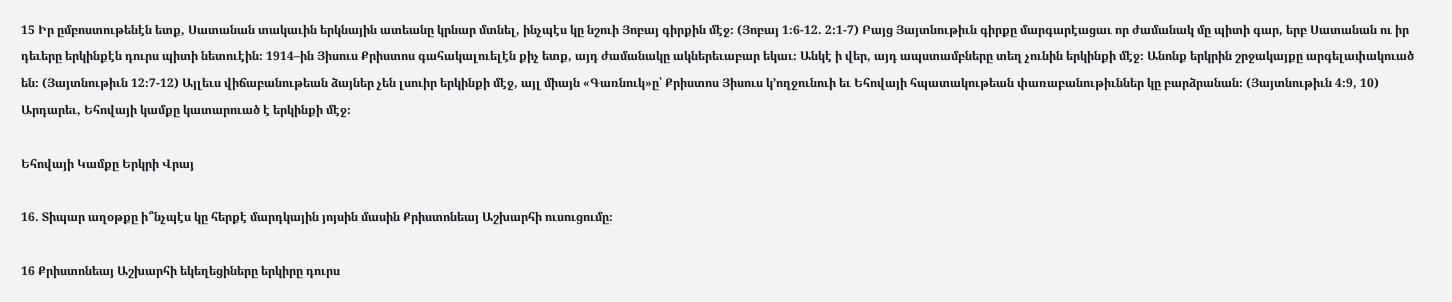15 Իր ըմբոստութենէն ետք, Սատանան տակաւին երկնային ատեանը կրնար մտնել, ինչպէս կը նշուի Յոբայ գիրքին մէջ։ (Յոբայ 1։6-12. 2։1-7) Բայց Յայտնութիւն գիրքը մարգարէացաւ որ ժամանակ մը պիտի գար, երբ Սատանան ու իր դեւերը երկինքէն դուրս պիտի նետուէին։ 1914–ին Յիսուս Քրիստոս գահակալուելէն քիչ ետք, այդ ժամանակը ակներեւաբար եկաւ։ Անկէ ի վեր, այդ ապստամբները տեղ չունին երկինքի մէջ։ Անոնք երկրին շրջակայքը արգելափակուած են։ (Յայտնութիւն 12։7-12) Այլեւս վիճաբանութեան ձայներ չեն լսուիր երկինքի մէջ, այլ միայն «Գառնուկ»ը՝ Քրիստոս Յիսուս կ’ողջունուի եւ Եհովայի հպատակութեան փառաբանութիւններ կը բարձրանան։ (Յայտնութիւն 4։9, 10) Արդարեւ, Եհովայի կամքը կատարուած է երկինքի մէջ։

Եհովայի Կամքը Երկրի Վրայ

16. Տիպար աղօթքը ի՞նչպէս կը հերքէ մարդկային յոյսին մասին Քրիստոնեայ Աշխարհի ուսուցումը։

16 Քրիստոնեայ Աշխարհի եկեղեցիները երկիրը դուրս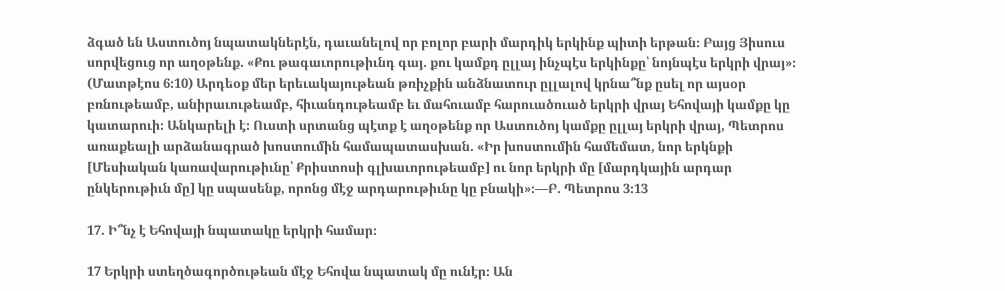ձգած են Աստուծոյ նպատակներէն, դաւանելով որ բոլոր բարի մարդիկ երկինք պիտի երթան։ Բայց Յիսուս սորվեցուց որ աղօթենք. «Քու թագաւորութիւնդ գայ. քու կամքդ ըլլայ ինչպէս երկինքը՝ նոյնպէս երկրի վրայ»։ (Մատթէոս 6։10) Արդեօք մեր երեւակայութեան թռիչքին անձնատուր ըլլալով կրնա՞նք ըսել որ այսօր բռնութեամբ, անիրաւութեամբ, հիւանդութեամբ եւ մահուամբ հարուածուած երկրի վրայ Եհովայի կամքը կը կատարուի։ Անկարելի է։ Ուստի սրտանց պէտք է աղօթենք որ Աստուծոյ կամքը ըլլայ երկրի վրայ, Պետրոս առաքեալի արձանագրած խոստումին համապատասխան. «Իր խոստումին համեմատ, նոր երկնքի [Մեսիական կառավարութիւնը՝ Քրիստոսի գլխաւորութեամբ] ու նոր երկրի մը [մարդկային արդար ընկերութիւն մը] կը սպասենք, որոնց մէջ արդարութիւնը կը բնակի»։—Բ. Պետրոս 3։13

17. Ի՞նչ է Եհովայի նպատակը երկրի համար։

17 Երկրի ստեղծագործութեան մէջ Եհովա նպատակ մը ունէր։ Ան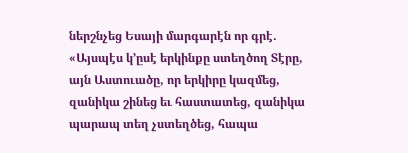ներշնչեց Եսայի մարգարէն որ գրէ. «Այսպէս կ’ըսէ երկինքը ստեղծող Տէրը, այն Աստուածը, որ երկիրը կազմեց, զանիկա շինեց եւ հաստատեց, զանիկա պարապ տեղ չստեղծեց, հապա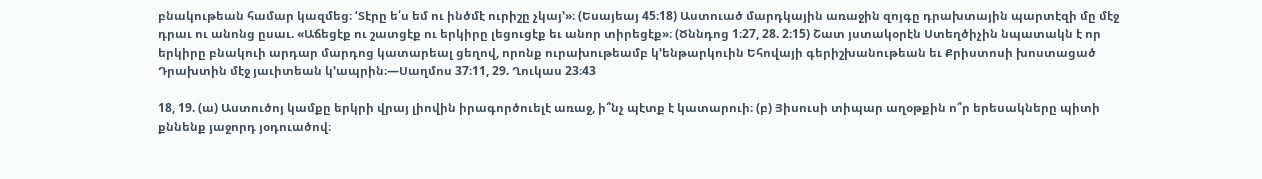բնակութեան համար կազմեց։ ‘Տէրը ե՛ս եմ ու ինծմէ ուրիշը չկայ’»։ (Եսայեայ 45։18) Աստուած մարդկային առաջին զոյգը դրախտային պարտէզի մը մէջ դրաւ ու անոնց ըսաւ. «Աճեցէք ու շատցէք ու երկիրը լեցուցէք եւ անոր տիրեցէք»։ (Ծննդոց 1։27, 28. 2։15) Շատ յստակօրէն Ստեղծիչին նպատակն է որ երկիրը բնակուի արդար մարդոց կատարեալ ցեղով, որոնք ուրախութեամբ կ’ենթարկուին Եհովայի գերիշխանութեան եւ Քրիստոսի խոստացած Դրախտին մէջ յաւիտեան կ’ապրին։—Սաղմոս 37։11, 29. Ղուկաս 23։43

18, 19. (ա) Աստուծոյ կամքը երկրի վրայ լիովին իրագործուելէ առաջ, ի՞նչ պէտք է կատարուի։ (բ) Յիսուսի տիպար աղօթքին ո՞ր երեսակները պիտի քննենք յաջորդ յօդուածով։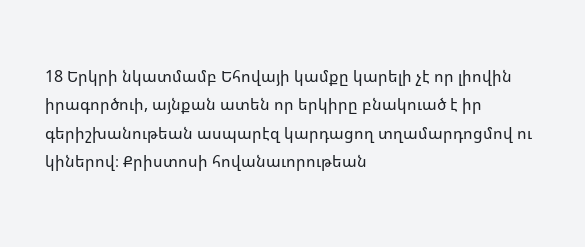18 Երկրի նկատմամբ Եհովայի կամքը կարելի չէ որ լիովին իրագործուի, այնքան ատեն որ երկիրը բնակուած է իր գերիշխանութեան ասպարէզ կարդացող տղամարդոցմով ու կիներով։ Քրիստոսի հովանաւորութեան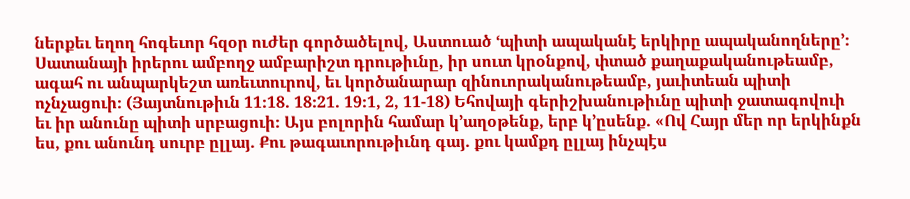ներքեւ եղող հոգեւոր հզօր ուժեր գործածելով, Աստուած ‘պիտի ապականէ երկիրը ապականողները’։ Սատանայի իրերու ամբողջ ամբարիշտ դրութիւնը, իր սուտ կրօնքով, փտած քաղաքականութեամբ, ագահ ու անպարկեշտ առեւտուրով, եւ կործանարար զինուորականութեամբ, յաւիտեան պիտի ոչնչացուի։ (Յայտնութիւն 11։18. 18։21. 19։1, 2, 11-18) Եհովայի գերիշխանութիւնը պիտի ջատագովուի եւ իր անունը պիտի սրբացուի։ Այս բոլորին համար կ’աղօթենք, երբ կ’ըսենք. «Ով Հայր մեր որ երկինքն ես, քու անունդ սուրբ ըլլայ. Քու թագաւորութիւնդ գայ. քու կամքդ ըլլայ ինչպէս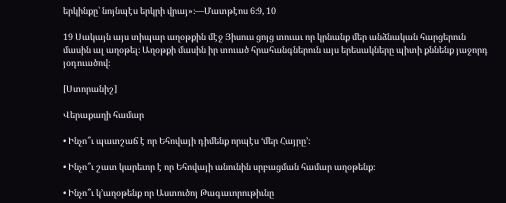երկինքը՝ նոյնպէս երկրի վրայ»։—Մատթէոս 6։9, 10

19 Սակայն այս տիպար աղօթքին մէջ Յիսուս ցոյց տուաւ որ կրնանք մեր անձնական հարցերուն մասին ալ աղօթել։ Աղօթքի մասին իր տուած հրահանգներուն այս երեսակները պիտի քննենք յաջորդ յօդուածով։

[Ստորանիշ]

Վերաքաղի համար

• Ինչո՞ւ պատշաճ է որ Եհովայի դիմենք որպէս ‘մեր Հայրը’։

• Ինչո՞ւ շատ կարեւոր է որ Եհովայի անունին սրբացման համար աղօթենք։

• Ինչո՞ւ կ’աղօթենք որ Աստուծոյ Թագաւորութիւնը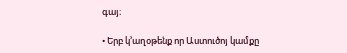գայ։

• Երբ կ’աղօթենք որ Աստուծոյ կամքը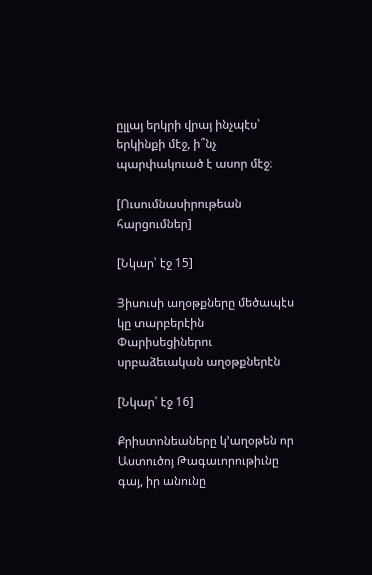ըլլայ երկրի վրայ ինչպէս՝ երկինքի մէջ, ի՞նչ պարփակուած է ասոր մէջ։

[Ուսումնասիրութեան հարցումներ]

[Նկար՝ էջ 15]

Յիսուսի աղօթքները մեծապէս կը տարբերէին Փարիսեցիներու սրբաձեւական աղօթքներէն

[Նկար՝ էջ 16]

Քրիստոնեաները կ’աղօթեն որ Աստուծոյ Թագաւորութիւնը գայ, իր անունը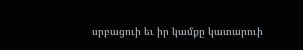սրբացուի եւ իր կամքը կատարուի